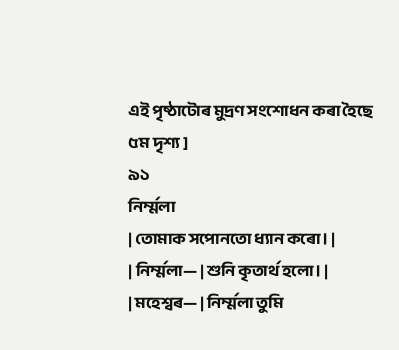এই পৃষ্ঠাটোৰ মুদ্ৰণ সংশোধন কৰা হৈছে
৫ম দৃশ্য ]
৯১
নিৰ্ম্মলা
| তোমাক সপোনতো ধ্যান কৰো। |
| নিৰ্ম্মলা— | শুনি কৃতাৰ্থ হলো। |
| মহেশ্বৰ— | নিৰ্ম্মলা তুমি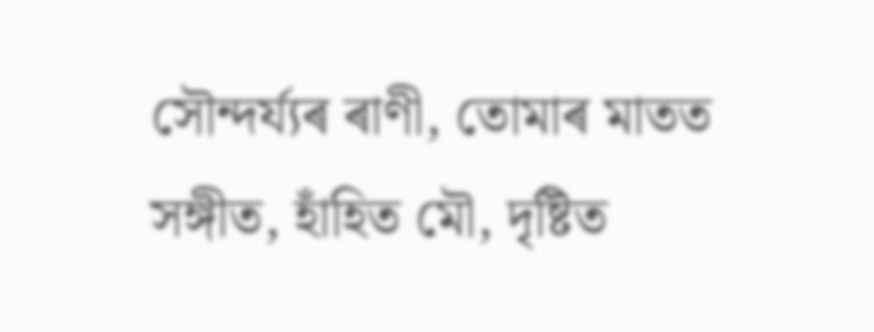সৌন্দৰ্য্যৰ ৰাণী, তোমাৰ মাতত
সঙ্গীত, হাঁহিত মৌ, দৃষ্টিত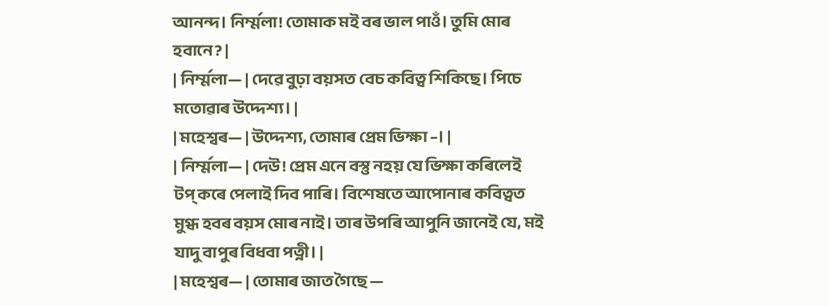আনন্দ। নিৰ্ম্মলা! তোমাক মই বৰ ভাল পাওঁ। তুমি মোৰ হবানে? |
| নিৰ্ম্মলা— | দেৱে বুঢ়া বয়সত বেচ কবিত্ব শিকিছে। পিচে
মতোৱাৰ উদ্দেশ্য। |
| মহেশ্বৰ— | উদ্দেশ্য, তোমাৰ প্ৰেম ভিক্ষা –। |
| নিৰ্ম্মলা— | দেউ! প্ৰেম এনে বস্তু নহয় যে ভিক্ষা কৰিলেই
টপ্ কৰে পেলাই দিব পাৰি। বিশেষতে আপোনাৰ কবিত্বত মুগ্ধ হবৰ বয়স মোৰ নাই। তাৰ উপৰি আপুনি জানেই যে, মই যাদু বাপুৰ বিধবা পত্নী। |
| মহেশ্বৰ— | তোমাৰ জাত গৈছে —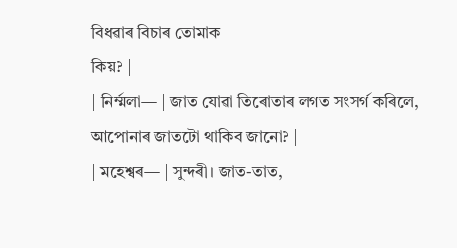বিধৱাৰ বিচাৰ তোমাক
কিয়? |
| নিৰ্ম্মলা— | জাত যোৱা তিৰোতাৰ লগত সংসৰ্গ কৰিলে,
আপোনাৰ জাতটো থাকিব জানো? |
| মহেশ্বৰ— | সুন্দৰী। জাত-তাত,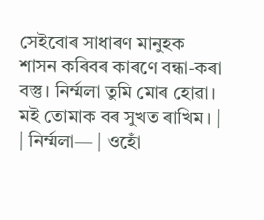সেইবোৰ সাধাৰণ মানুহক
শাসন কৰিবৰ কাৰণে বন্ধা-কৰা বস্তু। নিৰ্ম্মলা তুমি মোৰ হোৱা। মই তোমাক বৰ সুখত ৰাখিম। |
| নিৰ্ম্মলা— | ওহোঁ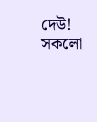দেউ! সকলো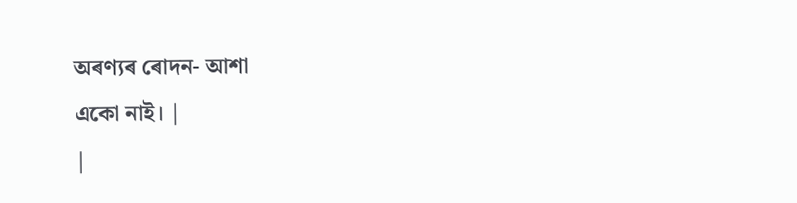অৰণ্যৰ ৰোদন- আশা
একো নাই। |
|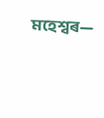মহেশ্বৰ—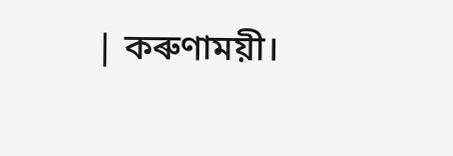| কৰুণাময়ী।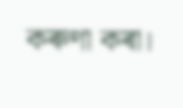কৰুণা কৰা।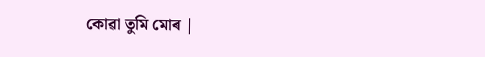কোৱা তুমি মোৰ |